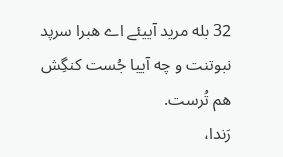32 بله مرید آییئے اے هبرا سرپد نبوتنت و چه آییا جُست کنگِش هم تُرست.
رَندا،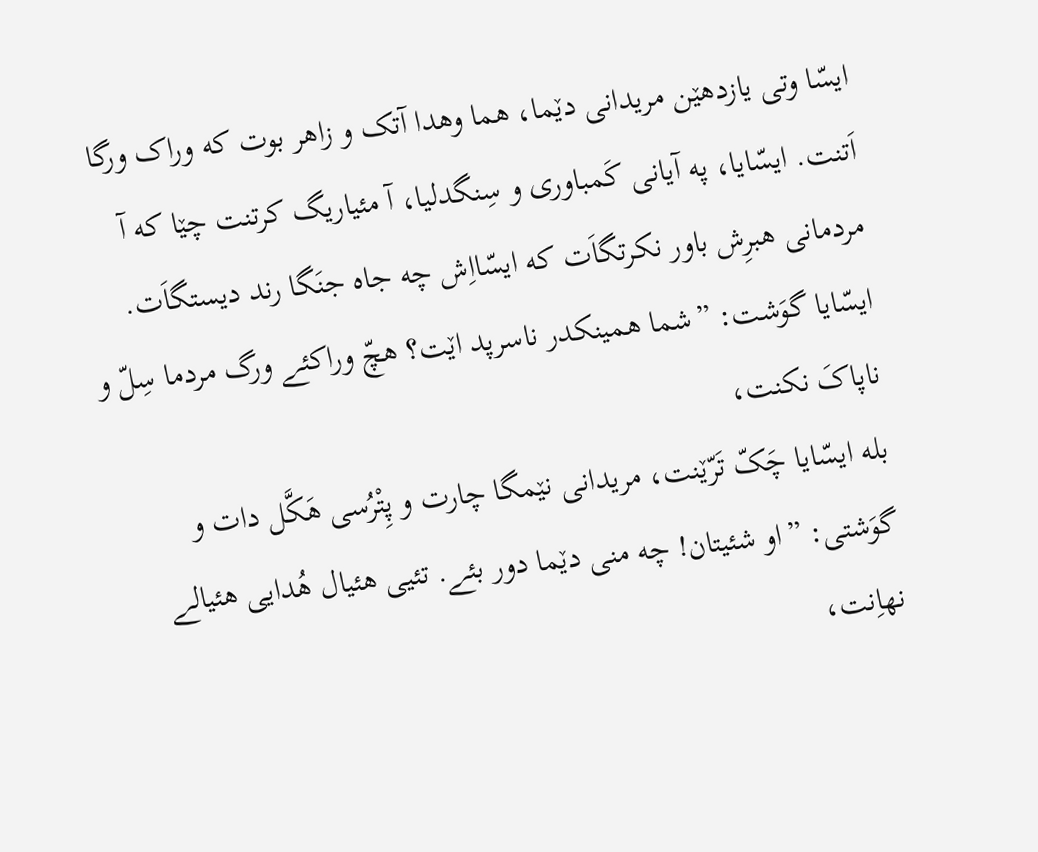ایسّا وتی یازدهێن مریدانی دێما، هما وهدا آتک و زاهر بوت که وراک ورگا اَتنت. ایسّایا، په آیانی کَمباوری و سِنگدلیا، آ مئیاریگ کرتنت چێا که آ مردمانی هبرِش باور نکرتگاَت که ایسّااِش چه جاه جنَگا رند دیستگاَت.
ایسّایا گوَشت: ”شما همینکدر ناسرپد اێت؟ هچّ وراکئے ورگ مردما سِلّ و ناپاکَ نکنت،
بله ایسّایا چَکّ تَرّێنت، مریدانی نێمگا چارت و پِتْرُسی هَکَّل دات و گوَشتی: ”او شئیتان! چه منی دێما دور بئے. تئیی هئیال هُدایی هئیالے نهاِنت،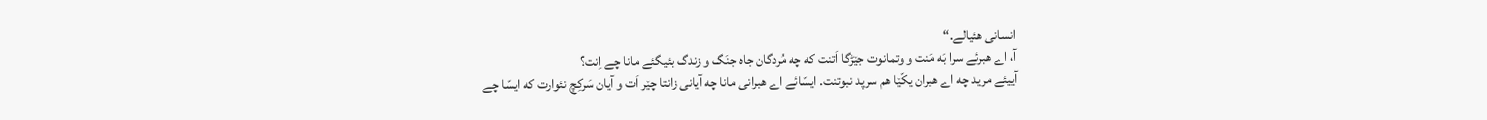انسانی هئیالے.“
آ، اے هبرئے سرا بَه مَنت و وتمانوت جێڑگا اَتنت که چه مُردگان جاه جنَگ و زندگ بئیگئے مانا چے اِنت؟
آییئے مرید چه اے هبران یکّێا هم سرپد نبوتنت. ایسّائے اے هبرانی مانا چه آیانی زانتا چێر اَت و آیان سَرکِچ نئوارت که ایسّا چے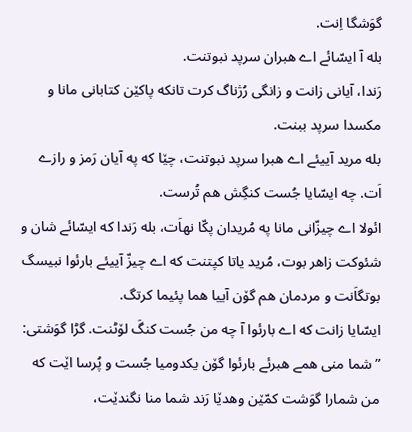گوَشگا اِنت.
بله آ ایسّائے اے هبران سرپد نبوتنت.
رَندا، آیانی زانت و زانگی رُژناگ کرت تانکه پاکێن کتابانی مانا و مکسدا سرپد ببنت.
بله مرید آییئے اے هبرا سرپد نبوتنت، چێا که په آیان رَمز و رازے اَت. چه ایسّایا جُست کنگِش هم تُرست.
ائولا اے چیزّانی مانا په مُریدان پکّا نهاَت، بله رَندا که ایسّائے شان و شئوکت زاهر بوت، مُرید یاتا کپتنت که اے چیزّ آییئے بارئوا نبیسگ بوتگاَنت و مردمان هم گۆن آییا هما پئیما کرتگ.
ایسّایا زانت که اے بارئوا آ چه من جُست کنگَ لۆٹنت. گڑا گوَشتی: ”شما منی همے هبرئے بارئوا گۆن یکدومیا جُست و پُرسا اێت که من شمارا گوَشت کمّێن وهدێا رَند شما منا نگندێت،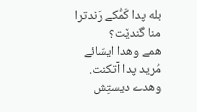بله پدا کَمُّکے رَندترا منا گندێت؟
همے وهدا ایسّائے مُرید پدا آتکنت. وهدے دیستِش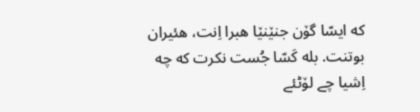که ایسّا گۆن جنێنێا هبرا اِنت، هئیران بوتنت. بله کَسّا جُست نکرت که چه اِشیا چے لۆٹئے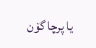یا پرچا گۆن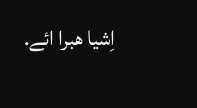اِشیا هبرا ائے.